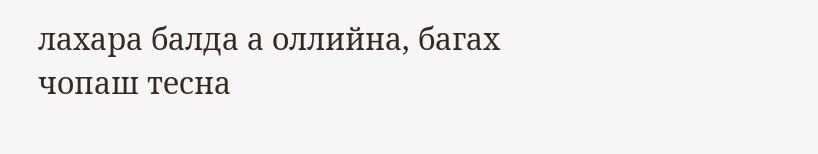лахара балда а оллийна, багах чопаш тесна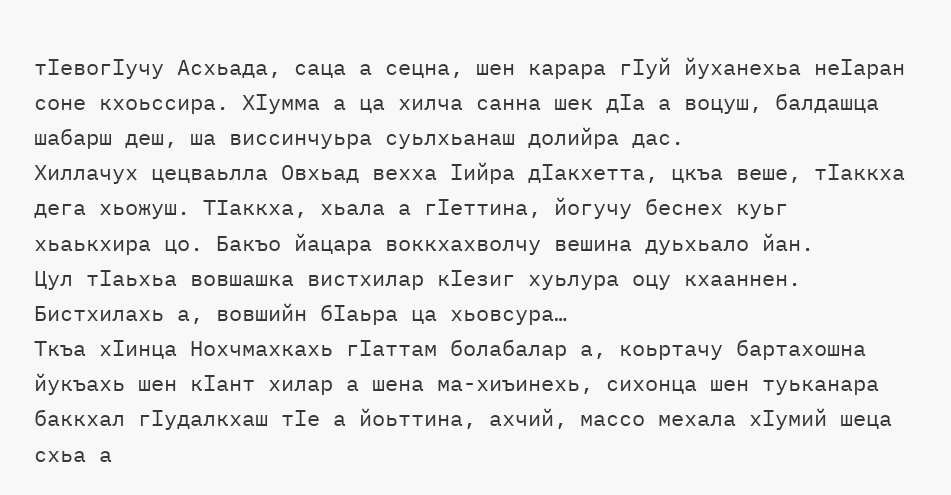тӏевогӏучу Асхьада, саца а сецна, шен карара гӏуй йуханехьа неӏаран соне кхоьссира. Хӏумма а ца хилча санна шек дӏа а воцуш, балдашца шабарш деш, ша виссинчуьра суьлхьанаш долийра дас.
Хиллачух цецваьлла Овхьад вехха ӏийра дӏакхетта, цкъа веше, тӏаккха дега хьожуш. ТІаккха, хьала а гӏеттина, йогучу беснех куьг хьаькхира цо. Бакъо йацара воккхахволчу вешина дуьхьало йан.
Цул тӏаьхьа вовшашка вистхилар кӏезиг хуьлура оцу кхааннен. Бистхилахь а, вовшийн бӏаьра ца хьовсура…
Ткъа хӏинца Нохчмахкахь гӏаттам болабалар а, коьртачу бартахошна йукъахь шен кӏант хилар а шена ма-хиъинехь, сихонца шен туьканара баккхал гӏудалкхаш тӏе а йоьттина, ахчий, массо мехала хӏумий шеца схьа а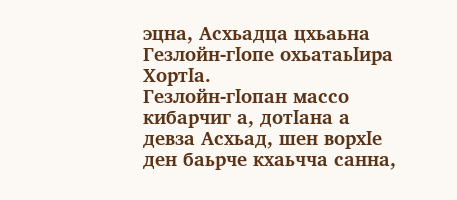эцна, Асхьадца цхьаьна Гезлойн-гӏопе охьатаьӏира Хортӏа.
Гезлойн-гӏопан массо кибарчиг а, дотӏана а девза Асхьад, шен ворхӏе ден баьрче кхаьчча санна,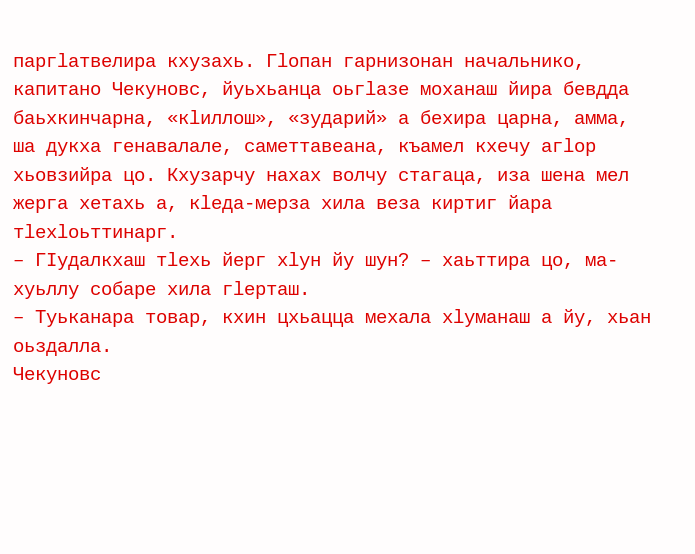паргӏатвелира кхузахь. Гӏопан гарнизонан начальнико, капитано Чекуновс, йуьхьанца оьгӏазе моханаш йира бевдда баьхкинчарна, «кӏиллош», «зударий» а бехира царна, амма, ша дукха генавалале, саметтавеана, къамел кхечу агӏор хьовзийра цо. Кхузарчу нахах волчу стагаца, иза шена мел жерга хетахь а, кӏеда-мерза хила веза киртиг йара тӏехӏоьттинарг.
– ГІудалкхаш тӏехь йерг хӏун йу шун? – хаьттира цо, ма-хуьллу собаре хила гӏерташ.
– Туьканара товар, кхин цхьацца мехала хӏуманаш а йу, хьан оьздалла.
Чекуновс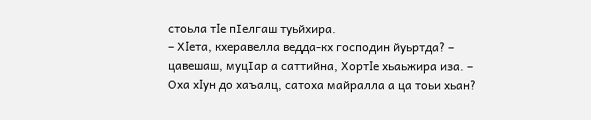стоьла тӏе пӀелгаш туьйхира.
– Хӏета, кхеравелла ведда-кх господин йуьртда? – цавешаш, муцІар а саттийна, Хортӏе хьаьжира иза. – Оха хӏун до хаъалц, сатоха майралла а ца тоьи хьан?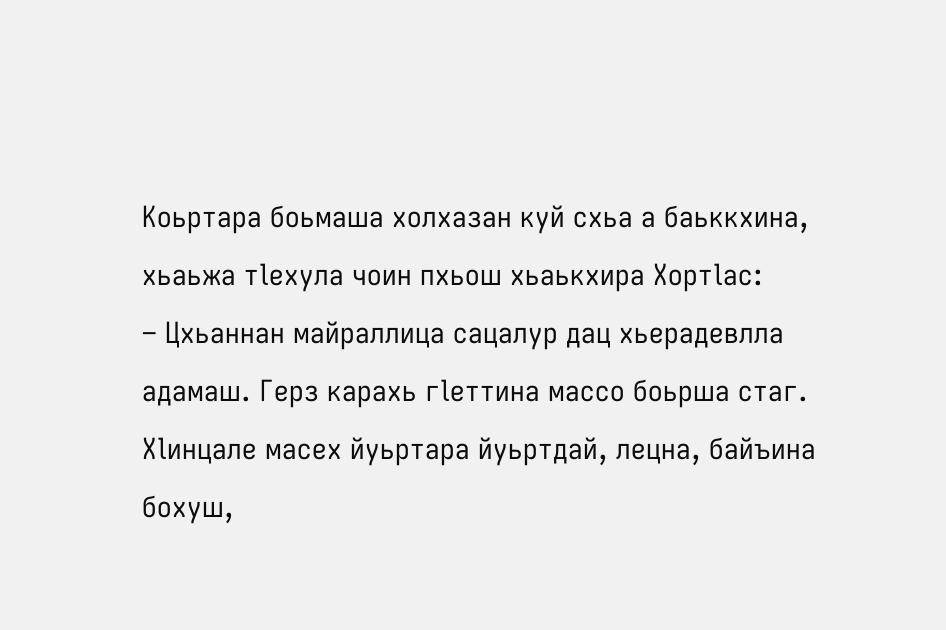Коьртара боьмаша холхазан куй схьа а баьккхина, хьаьжа тӏехула чоин пхьош хьаькхира Хортӏас:
– Цхьаннан майраллица сацалур дац хьерадевлла адамаш. Герз карахь гӏеттина массо боьрша стаг. Хӏинцале масех йуьртара йуьртдай, лецна, байъина бохуш,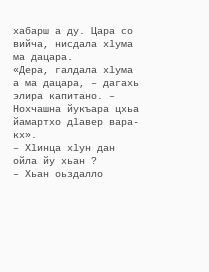хабарш а ду. Цара со вийча, нисдала хӏума ма дацара.
«Дера, галдала хӏума а ма дацара, – дагахь элира капитано. – Нохчашна йукъара цхьа йамартхо дӏавер вара-кх».
– Хӏинца хӏун дан ойла йу хьан ?
– Хьан оьздалло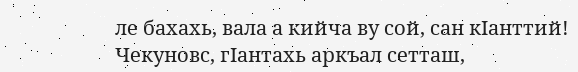ле бахахь, вала а кийча ву сой, сан кӏанттий!
Чекуновс, гӏантахь аркъал сетташ,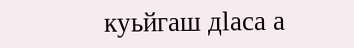куьйгаш дӏаса а